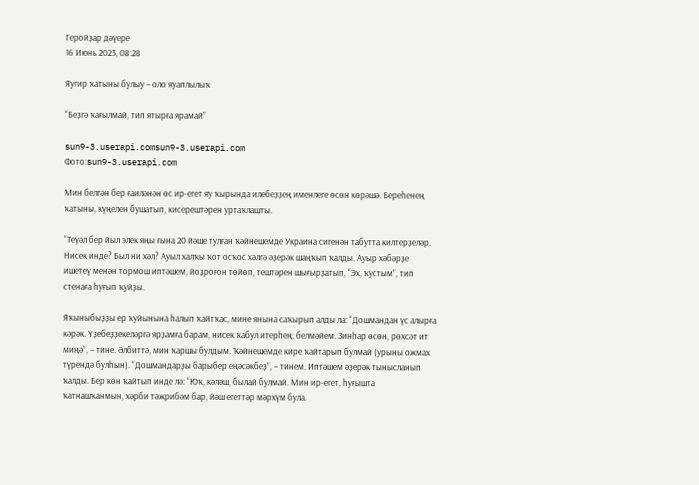Геройҙар дәүере
16 Июнь 2023, 08:28

Яугир ҡатыны булыу – оло яуаплылыҡ

“Беҙгә ҡағылмай, тип ятырға ярамай”

sun9-3.userapi.comsun9-3.userapi.com
Фото:sun9-3.userapi.com

Мин белгән бер ғаиләнән өс ир-егет яу ҡырында илебеҙҙең именлеге өсөн көрәшә. Береһенең ҡатыны, күңелен бушатып, кисерештәрен уртаҡлашты.

“Теүәл бер йыл элек яңы ғына 20 йәше тулған ҡәйнешемде Украина сигенән табутта килтерҙеләр. Нисек инде? Был ни хәл? Ауыл халҡы ҡот осҡос хәлгә әҙерәк шаңҡып ҡалды. Ауыр хәбәрҙе ишетеү менән тормош иптәшем, йоҙроғон төйөп, тештәрен шығырҙатып, “Эх, ҡустым”, тип стенаға һуғып ҡуйҙы.

Яҡыныбыҙҙы ер ҡуйынына һалып ҡайтҡас, мине янына саҡырып алды ла: “Дошмандан үс алырға кәрәк. Үҙебеҙҙекеләргә ярҙамға барам, нисек ҡабул итерһең, белмәйем. Зинһар өсөн, рөхсәт ит миңә”, – тине. Әлбиттә, мин ҡаршы булдым. Ҡәйнешемде кире ҡайтарып булмай (урыны ожмах түрендә булһын). “Дошмандарҙы барыбер еңәсәкбеҙ”, – тинем. Иптәшем әҙерәк тынысланып ҡалды. Бер көн ҡайтып инде лә: “Юҡ, кәләш, былай булмай. Мин ир-егет, һуғышта ҡатнашҡанмын, хәрби тәжрибәм бар, йәш егеттәр мәрхүм була.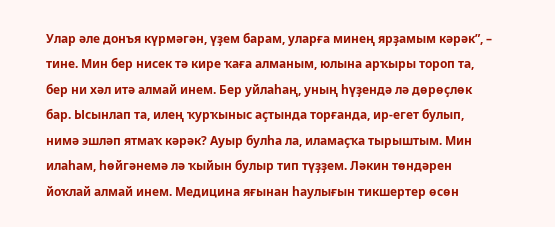Улар әле донъя күрмәгән, үҙем барам, уларға минең ярҙамым кәрәк”, – тине. Мин бер нисек тә кире ҡаға алманым, юлына арҡыры тороп та, бер ни хәл итә алмай инем. Бер уйлаһаң, уның һүҙендә лә дөрөҫлөк бар. Ысынлап та, илең ҡурҡыныс аҫтында торғанда, ир-егет булып, нимә эшләп ятмаҡ кәрәк? Ауыр булһа ла, иламаҫҡа тырыштым. Мин илаһам, һөйгәнемә лә ҡыйын булыр тип түҙҙем. Ләкин төндәрен йоҡлай алмай инем. Медицина яғынан һаулығын тикшертер өсөн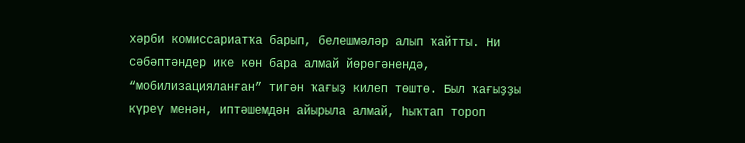хәрби комиссариатҡа барып, белешмәләр алып ҡайтты. Ни сәбәптәндер ике көн бара алмай йөрөгәнендә, “мобилизацияланған” тигән ҡағыҙ килеп төштө. Был ҡағыҙҙы күреү менән, иптәшемдән айырыла алмай, һыҡтап тороп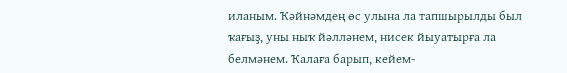иланым. Ҡәйнәмдең өс улына ла тапшырылды был ҡағыҙ, уны ныҡ йәлләнем, нисек йыуатырға ла белмәнем. Ҡалаға барып, кейем-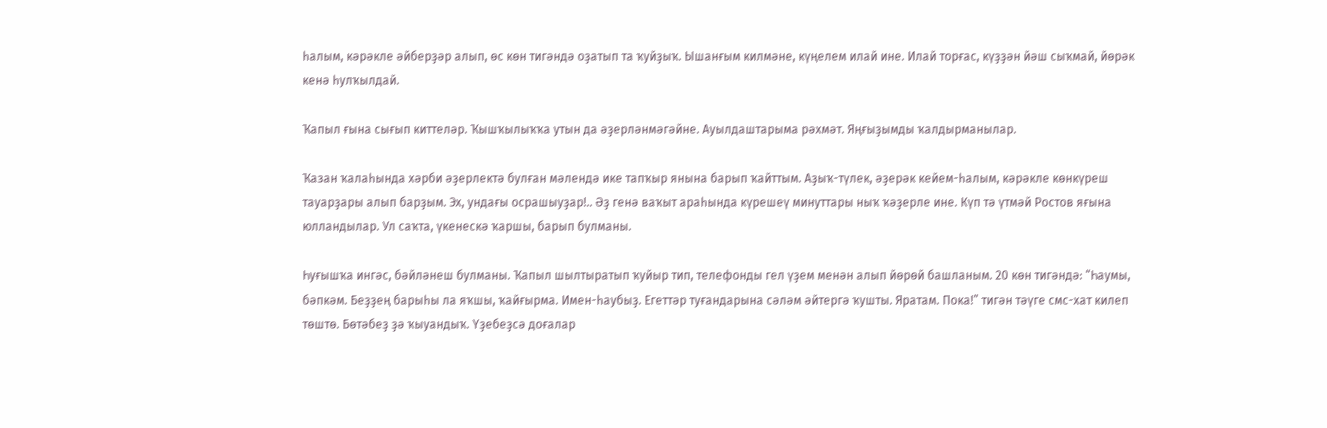һалым, кәрәкле әйберҙәр алып, өс көн тигәндә оҙатып та ҡуйҙыҡ. Ышанғым килмәне, күңелем илай ине. Илай торғас, күҙҙән йәш сыҡмай, йөрәк кенә һулҡылдай.

Ҡапыл ғына сығып киттеләр. Ҡышҡылыҡҡа утын да әҙерләнмәгәйне. Ауылдаштарыма рәхмәт. Яңғыҙымды ҡалдырманылар.

Ҡазан ҡалаһында хәрби әҙерлектә булған мәлендә ике тапҡыр янына барып ҡайттым. Аҙыҡ-түлек, әҙерәк кейем-һалым, кәрәкле көнкүреш тауарҙары алып барҙым. Эх, ундағы осрашыуҙар!.. Әҙ генә ваҡыт араһында күрешеү минуттары ныҡ ҡәҙерле ине. Күп тә үтмәй Ростов яғына юлландылар. Ул саҡта, үкенескә ҡаршы, барып булманы.

Һуғышҡа ингәс, бәйләнеш булманы. Ҡапыл шылтыратып ҡуйыр тип, телефонды гел үҙем менән алып йөрөй башланым. 20 көн тигәндә: “Һаумы, бәпкәм. Беҙҙең барыһы ла яҡшы, ҡайғырма. Имен-һаубыҙ. Егеттәр туғандарына сәләм әйтергә ҡушты. Яратам. Пока!” тигән тәүге смс-хат килеп төштө. Бөтәбеҙ ҙә ҡыуандыҡ. Үҙебеҙсә доғалар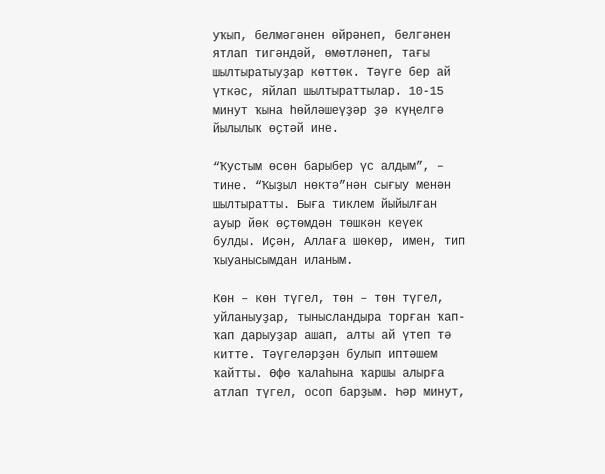уҡып, белмәгәнен өйрәнеп, белгәнен ятлап тигәндәй, өмөтләнеп, тағы шылтыратыуҙар көттөк. Тәүге бер ай үткәс, яйлап шылтыраттылар. 10-15 минут ҡына һөйләшеүҙәр ҙә күңелгә йылылыҡ өҫтәй ине.

“Ҡустым өсөн барыбер үс алдым”, – тине. “Ҡыҙыл нөктә”нән сығыу менән шылтыратты. Быға тиклем йыйылған ауыр йөк өҫтөмдән төшкән кеүек булды. Иҫән, Аллаға шөкөр, имен, тип ҡыуанысымдан иланым.

Көн – көн түгел, төн – төн түгел, уйланыуҙар, тынысландыра торған ҡап-ҡап дарыуҙар ашап, алты ай үтеп тә китте. Тәүгеләрҙән булып иптәшем ҡайтты. Өфө ҡалаһына ҡаршы алырға атлап түгел, осоп барҙым. Һәр минут,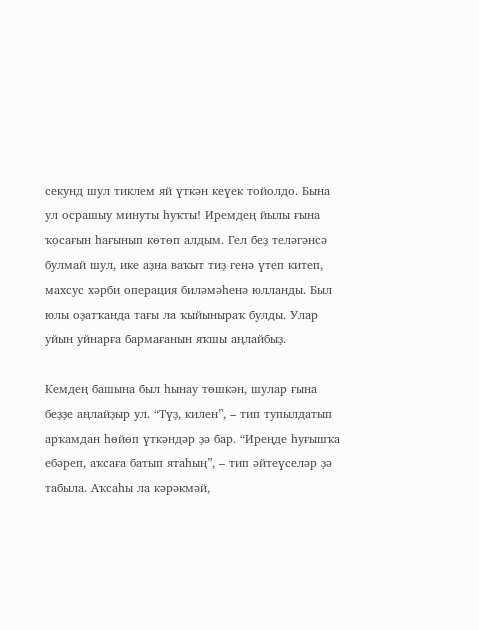секунд шул тиклем яй үткән кеүек тойолдо. Бына ул осрашыу минуты һуҡты! Иремдең йылы ғына ҡосағын һағынып көтөп алдым. Гел беҙ теләгәнсә булмай шул, ике аҙна ваҡыт тиҙ генә үтеп китеп, махсус хәрби операция биләмәһенә юлланды. Был юлы оҙатҡанда тағы ла ҡыйыныраҡ булды. Улар уйын уйнарға бармағанын яҡшы аңлайбыҙ.

Кемдең башына был һынау төшкән, шулар ғына беҙҙе аңлайҙыр ул. “Түҙ, килен”, – тип тупылдатып арҡамдан һөйөп үткәндәр ҙә бар. “Иреңде һуғышҡа ебәреп, аҡсаға батып ятаһың”, – тип әйтеүселәр ҙә табыла. Аҡсаһы ла кәрәкмәй,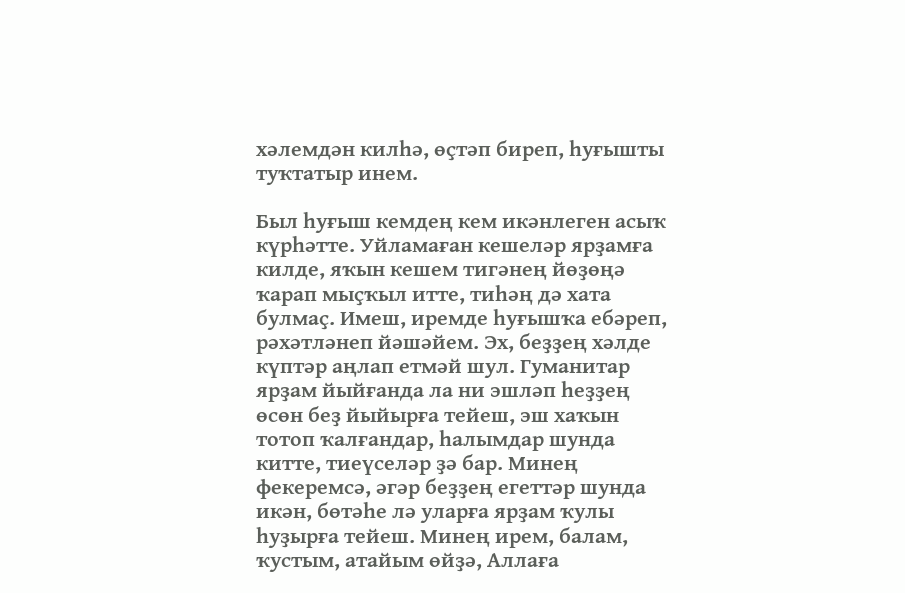хәлемдән килһә, өҫтәп биреп, һуғышты туҡтатыр инем.

Был һуғыш кемдең кем икәнлеген асыҡ күрһәтте. Уйламаған кешеләр ярҙамға килде, яҡын кешем тигәнең йөҙөңә ҡарап мыҫҡыл итте, тиһәң дә хата булмаҫ. Имеш, иремде һуғышҡа ебәреп, рәхәтләнеп йәшәйем. Эх, беҙҙең хәлде күптәр аңлап етмәй шул. Гуманитар ярҙам йыйғанда ла ни эшләп һеҙҙең өсөн беҙ йыйырға тейеш, эш хаҡын тотоп ҡалғандар, һалымдар шунда китте, тиеүселәр ҙә бар. Минең фекеремсә, әгәр беҙҙең егеттәр шунда икән, бөтәһе лә уларға ярҙам ҡулы һуҙырға тейеш. Минең ирем, балам, ҡустым, атайым өйҙә, Аллаға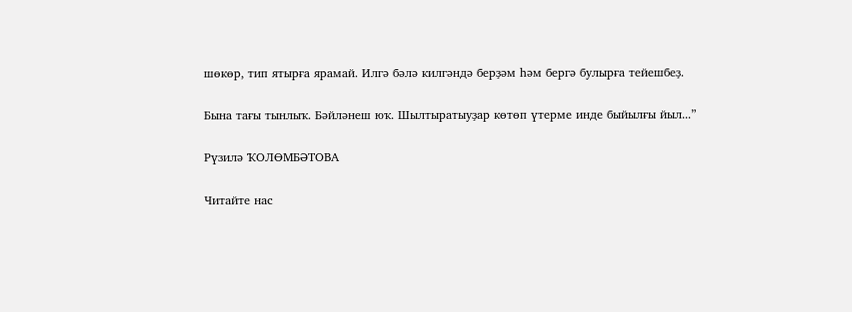шөкөр, тип ятырға ярамай. Илгә бәлә килгәндә берҙәм һәм бергә булырға тейешбеҙ.

Бына тағы тынлыҡ. Бәйләнеш юҡ. Шылтыратыуҙар көтөп үтерме инде быйылғы йыл...”

Рүзилә ҠОЛӨМБӘТОВА

Читайте нас